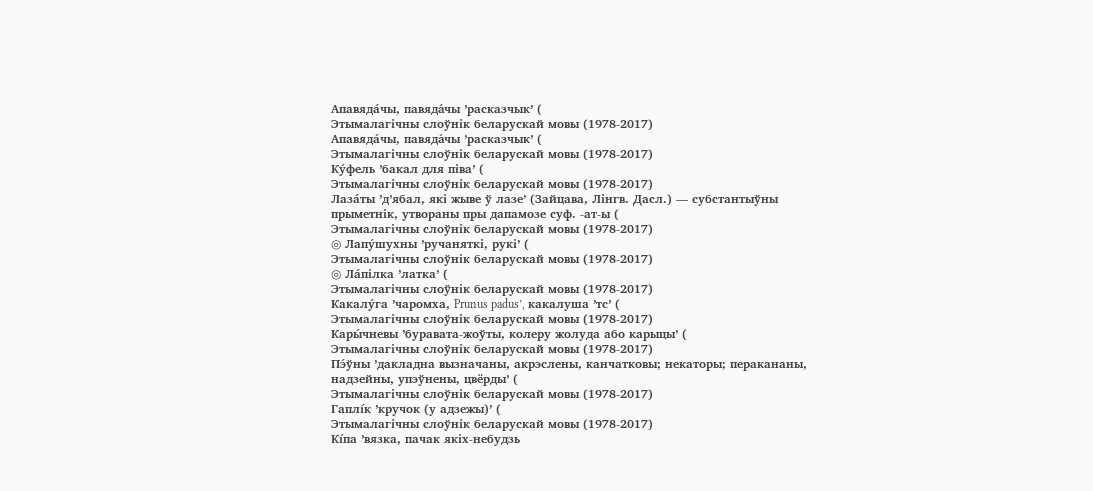Апавяда́чы, павяда́чы ’расказчык’ (
Этымалагічны слоўнік беларускай мовы (1978-2017)
Апавяда́чы, павяда́чы ’расказчык’ (
Этымалагічны слоўнік беларускай мовы (1978-2017)
Ку́фель ’бакал для піва’ (
Этымалагічны слоўнік беларускай мовы (1978-2017)
Лаза́ты ’д’ябал, які жыве ў лазе’ (Зайцава, Лінгв. Дасл.) — субстантыўны прыметнік, утвораны пры дапамозе суф. ‑ат‑ы (
Этымалагічны слоўнік беларускай мовы (1978-2017)
◎ Лапу́шухны ’ручаняткі, рукі’ (
Этымалагічны слоўнік беларускай мовы (1978-2017)
◎ Ла́пілка ’латка’ (
Этымалагічны слоўнік беларускай мовы (1978-2017)
Какалу́га ’чаромха, Prunus padus’, какалуша ’тс’ (
Этымалагічны слоўнік беларускай мовы (1978-2017)
Кары́чневы ’буравата-жоўты, колеру жолуда або карыцы’ (
Этымалагічны слоўнік беларускай мовы (1978-2017)
Пэ́ўны ’дакладна вызначаны, акрэслены, канчатковы; некаторы; перакананы, надзейны, упэўнены, цвёрды’ (
Этымалагічны слоўнік беларускай мовы (1978-2017)
Гаплі́к ’кручок (у адзежы)’ (
Этымалагічны слоўнік беларускай мовы (1978-2017)
Кі́па ’вязка, пачак якіх-небудзь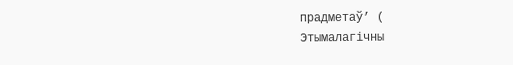прадметаў’ (
Этымалагічны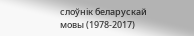слоўнік беларускай мовы (1978-2017)